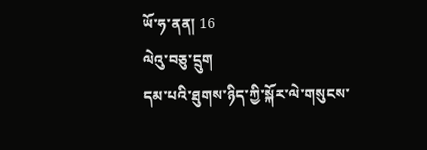ཡོ་ཧ་ནན། 16
ལེའུ་བཅུ་དྲུག
དམ་པའི་ཐུགས་ཉིད་ཀྱི་སྐོར་ལེ་གསུངས་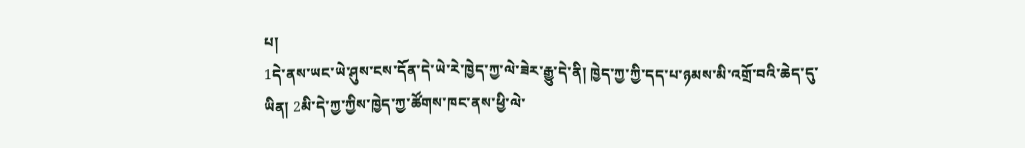པ།
1དེ་ནས་ཡང་ཡེ་ཤུས་ངས་དོན་དེ་ཡེ་རེ་ཁྱེད་ཀྱ་ལེ་ཟེར་རྒྱུ་དེ་ནི། ཁྱེད་ཀྱ་ཀྱི་དད་པ་ཉམས་མི་འགྲོ་བའི་ཆེད་དུ་ཡིན། 2མི་དེ་ཀྱ་ཀྱིས་ཁྱེད་ཀྱ་ཚོགས་ཁང་ནས་ཕྱི་ལེ་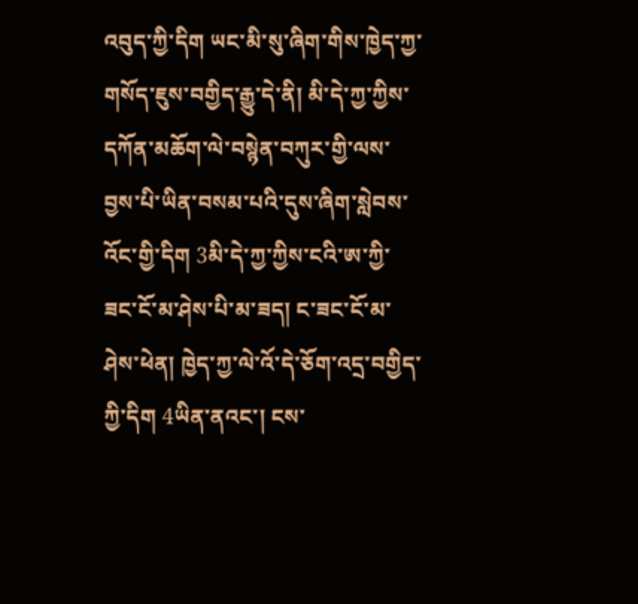འབུད་ཀྱི་དིག ཡང་མི་སུ་ཞིག་གིས་ཁྱེད་ཀྱ་གསོད་ཇུས་བགྱིད་རྒྱུ་དེ་ནི། མི་དེ་ཀྱ་ཀྱིས་དཀོན་མཆོག་ལེ་བསྙེན་བཀུར་གྱི་ལས་བྱས་པི་ཡིན་བསམ་པའི་དུས་ཞིག་སླེབས་འོང་གྱི་དིག 3མི་དེ་ཀྱ་ཀྱིས་ངའི་ཨ་ཀྱི་ཟང་ངོ་མ་ཤེས་པི་མ་ཟད། ང་ཟང་ངོ་མ་ཤེས་ཕེན། ཁྱེད་ཀྱ་ལེ་འོ་དེ་ཅོག་འདྲ་བགྱིད་ཀྱི་དིག 4ཡིན་ནའང་། ངས་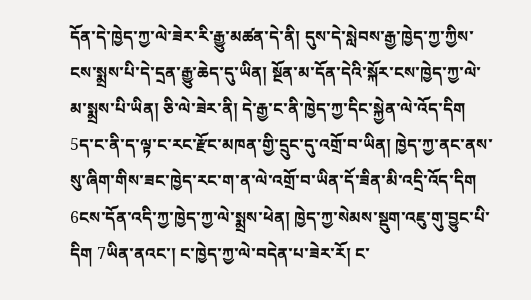དོན་དེ་ཁྱེད་ཀྱ་ལེ་ཟེར་རི་རྒྱུ་མཚན་དེ་ནི། དུས་དེ་སླེབས་རྒྱ་ཁྱེད་ཀྱ་ཀྱིས་ངས་སྨྲས་པི་དེ་དྲན་རྒྱུ་ཆེད་དུ་ཡིན། སྔོན་མ་དོན་དེའི་སྐོར་ངས་ཁྱེད་ཀྱ་ལེ་མ་སྨྲས་པི་ཡིན། ཅི་ལེ་ཟེར་ནི། དེ་རྒྱ་ང་ནི་ཁྱེད་ཀྱ་དིང་སྐྱེན་ལེ་འོད་དིག 5ད་ང་ནི་ད་ལྟ་ང་རང་རྫོང་མཁན་གྱི་དྲུང་དུ་འགྲོ་བ་ཡིན། ཁྱེད་ཀྱ་ནང་ནས་སུ་ཞིག་གིས་ཟང་ཁྱེད་རང་ག་ན་ལེ་འགྲོ་བ་ཡིན་དོ་ཟིན་མི་འདྲི་འོད་དིག 6ངས་དོན་འདི་ཀྱ་ཁྱེད་ཀྱ་ལེ་སྨྲས་ཕེན། ཁྱེད་ཀྱ་སེམས་སྡུག་འཇུ་གུ་བྱུང་པི་དིག 7ཡིན་ནའང་། ང་ཁྱེད་ཀྱ་ལེ་བདེན་པ་ཟེར་རོ། ང་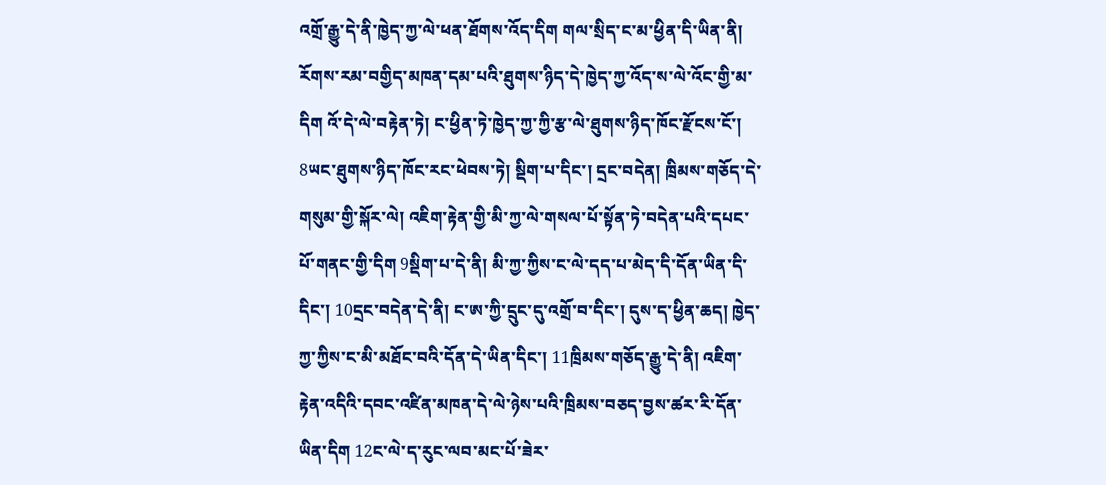འགྲོ་རྒྱུ་དེ་ནི་ཁྱེད་ཀྱ་ལེ་ཕན་ཐོགས་འོད་དིག གལ་སྲིད་ང་མ་ཕྱིན་དི་ཡིན་ནི། རོགས་རམ་བགྱིད་མཁན་དམ་པའི་ཐུགས་ཉིད་དེ་ཁྱེད་ཀྱ་འོད་ས་ལེ་འོང་གྱི་མ་དིག འོ་དེ་ལེ་བརྟེན་ཏེ། ང་ཕྱིན་ཏེ་ཁྱེད་ཀྱ་ཀྱི་རྩ་ལེ་ཐུགས་ཉིད་ཁོང་རྫོངས་ངོ་། 8ཡང་ཐུགས་ཉིད་ཁོང་རང་ཕེབས་ཏེ། སྡིག་པ་དིང་། དྲང་བདེན། ཁྲིམས་གཅོད་དེ་གསུམ་གྱི་སྐོར་ལེ། འཇིག་རྟེན་གྱི་མི་ཀྱ་ལེ་གསལ་པོ་སྟོན་ཏེ་བདེན་པའི་དཔང་པོ་གནང་གྱི་དིག 9སྡིག་པ་དེ་ནི། མི་ཀྱ་ཀྱིས་ང་ལེ་དད་པ་མེད་དི་དོན་ཡིན་དི་དིང་། 10དྲང་བདེན་དེ་ནི། ང་ཨ་ཀྱི་དྲུང་དུ་འགྲོ་བ་དིང་། དུས་ད་ཕྱིན་ཆད། ཁྱེད་ཀྱ་ཀྱིས་ང་མི་མཐོང་བའི་དོན་དེ་ཡིན་དིང་། 11ཁྲིམས་གཅོད་རྒྱུ་དེ་ནི། འཇིག་རྟེན་འདིའི་དབང་འཛིན་མཁན་དེ་ལེ་ཉེས་པའི་ཁྲིམས་བཅད་བྱས་ཚར་རི་དོན་ཡིན་དིག 12ང་ལེ་ད་རུང་ལབ་མང་པོ་ཟེར་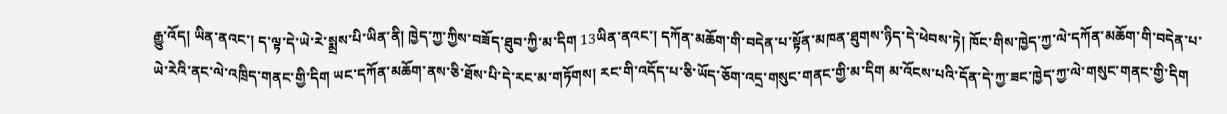རྒྱུ་འོད། ཡིན་ནའང་། ད་ལྟ་དེ་ཡེ་རེ་སྨྲས་པི་ཡིན་ནི། ཁྱེད་ཀྱ་ཀྱིས་བཟོད་ཐུབ་ཀྱི་མ་དིག 13ཡིན་ནའང་། དཀོན་མཆོག་གི་བདེན་པ་སྟོན་མཁན་ཐུགས་ཉིད་དེ་ཕེབས་ཏེ། ཁོང་གིས་ཁྱེད་ཀྱ་ལེ་དཀོན་མཆོག་གི་བདེན་པ་ཡེ་རེའི་ནང་ལེ་འཁྲིད་གནང་གྱི་དིག ཡང་དཀོན་མཆོག་ནས་ཅི་ཐོས་པི་དེ་རང་མ་གཏོགས། རང་གི་འདོད་པ་ཅི་ཡོད་ཅོག་འདྲ་གསུང་གནང་གྱི་མ་དིག མ་འོངས་པའི་དོན་དེ་ཀྱ་ཟང་ཁྱེད་ཀྱ་ལེ་གསུང་གནང་གྱི་དིག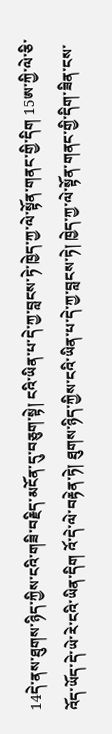14དེ་ནས་ཐུགས་ཉིད་ཀྱིས་ངའི་གཟི་བརྗིད་མངོན་དུ་བཅུག་སྟེ། ངའི་ཡིན་པ་དེ་ཀྱ་བླངས་ཏེ་ཁྱེད་ཀྱ་ལེ་སྟོན་གནང་གྱི་དིག 15ཨ་ཀྱི་ལེ་ཅི་འོད་ཡོད་དེ་ཡེ་རེ་ངའི་ཡིན་དིག འོ་དེ་ལེ་བརྟེན་ཏེ། ཐུགས་ཉིད་ཀྱིས་ངའི་ཡིན་པ་དེ་ཀྱ་བླངས་ཏེ། ཁྱེད་ཀྱ་ལེ་སྟོན་གནང་གྱི་དིག་ཟིན་ངས་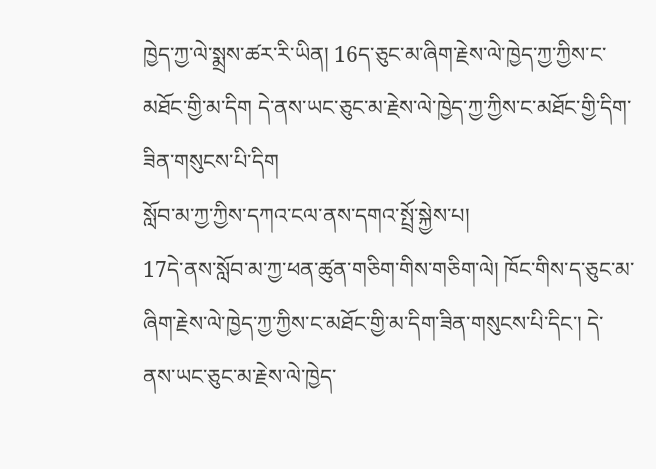ཁྱེད་ཀྱ་ལེ་སྨྲས་ཚར་རི་ཡིན། 16ད་ཅུང་མ་ཞིག་རྗེས་ལེ་ཁྱེད་ཀྱ་ཀྱིས་ང་མཐོང་གྱི་མ་དིག དེ་ནས་ཡང་ཅུང་མ་རྗེས་ལེ་ཁྱེད་ཀྱ་ཀྱིས་ང་མཐོང་གྱི་དིག་ཟིན་གསུངས་པི་དིག
སློབ་མ་ཀྱ་ཀྱིས་དཀའ་ངལ་ནས་དགའ་སྤྲོ་སྐྱེས་པ།
17དེ་ནས་སློབ་མ་ཀྱ་ཕན་ཚུན་གཅིག་གིས་གཅིག་ལེ། ཁོང་གིས་ད་ཅུང་མ་ཞིག་རྗེས་ལེ་ཁྱེད་ཀྱ་ཀྱིས་ང་མཐོང་གྱི་མ་དིག་ཟིན་གསུངས་པི་དིང་། དེ་ནས་ཡང་ཅུང་མ་རྗེས་ལེ་ཁྱེད་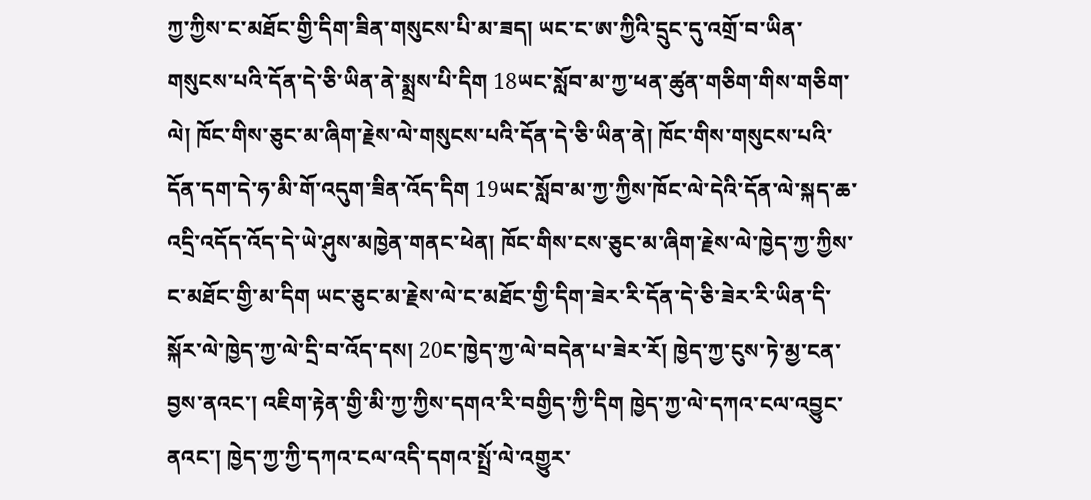ཀྱ་ཀྱིས་ང་མཐོང་གྱི་དིག་ཟིན་གསུངས་པི་མ་ཟད། ཡང་ང་ཨ་ཀྱིའི་དྲུང་དུ་འགྲོ་བ་ཡིན་གསུངས་པའི་དོན་དེ་ཅི་ཡིན་ནེ་སྨྲས་པི་དིག 18ཡང་སློབ་མ་ཀྱ་ཕན་ཚུན་གཅིག་གིས་གཅིག་ལེ། ཁོང་གིས་ཅུང་མ་ཞིག་རྗེས་ལེ་གསུངས་པའི་དོན་དེ་ཅི་ཡིན་ནེ། ཁོང་གིས་གསུངས་པའི་དོན་དག་དེ་ཧ་མི་གོ་འདུག་ཟིན་འོད་དིག 19ཡང་སློབ་མ་ཀྱ་ཀྱིས་ཁོང་ལེ་དེའི་དོན་ལེ་སྐད་ཆ་འདྲི་འདོད་འོད་དེ་ཡེ་ཤུས་མཁྱེན་གནང་ཕེན། ཁོང་གིས་ངས་ཅུང་མ་ཞིག་རྗེས་ལེ་ཁྱེད་ཀྱ་ཀྱིས་ང་མཐོང་གྱི་མ་དིག ཡང་ཅུང་མ་རྗེས་ལེ་ང་མཐོང་གྱི་དིག་ཟེར་རི་དོན་དེ་ཅི་ཟེར་རི་ཡིན་དི་སྐོར་ལེ་ཁྱེད་ཀྱ་ལེ་དྲི་བ་འོད་དས། 20ང་ཁྱེད་ཀྱ་ལེ་བདེན་པ་ཟེར་རོ། ཁྱེད་ཀྱ་ངུས་ཏེ་མྱ་ངན་བྱས་ནའང་། འཇིག་རྟེན་གྱི་མི་ཀྱ་ཀྱིས་དགའ་རི་བགྱིད་ཀྱི་དིག ཁྱེད་ཀྱ་ལེ་དཀའ་ངལ་འབྱུང་ནའང་། ཁྱེད་ཀྱ་ཀྱི་དཀའ་ངལ་འདི་དགའ་སྤྲོ་ལེ་འགྱུར་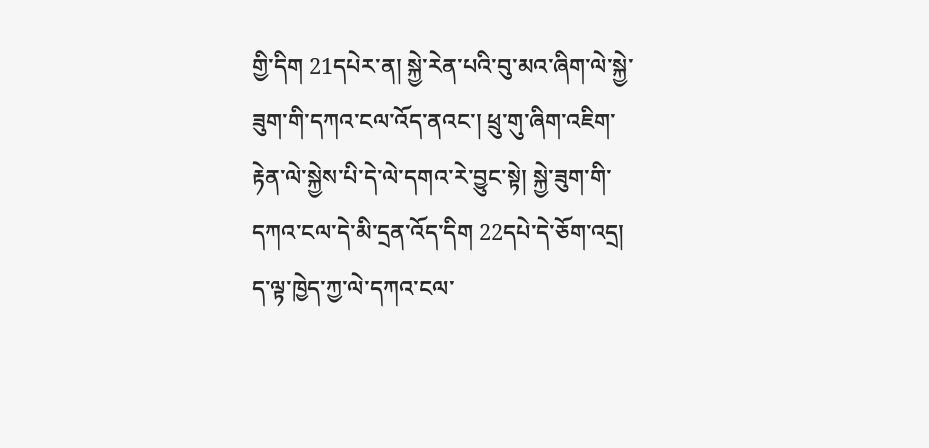གྱི་དིག 21དཔེར་ན། སྐྱེ་རེན་པའི་བུ་མའ་ཞིག་ལེ་སྐྱེ་ཟུག་གི་དཀའ་ངལ་འོད་ནའང་། ཕྲུ་གུ་ཞིག་འཇིག་རྟེན་ལེ་སྐྱེས་པི་དེ་ལེ་དགའ་རེ་བྱུང་སྟེ། སྐྱེ་ཟུག་གི་དཀའ་ངལ་དེ་མི་དྲན་འོད་དིག 22དཔེ་དེ་ཅོག་འདྲ། ད་ལྟ་ཁྱེད་ཀྱ་ལེ་དཀའ་ངལ་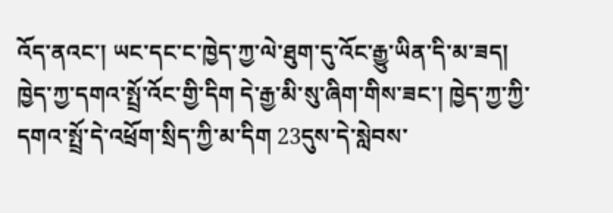འོད་ནའང་། ཡང་དང་ང་ཁྱེད་ཀྱ་ལེ་ཐུག་དུ་འོང་རྒྱུ་ཡིན་དི་མ་ཟད། ཁྱེད་ཀྱ་དགའ་སྤྲོ་འོང་གྱི་དིག དེ་རྒྱ་མི་སུ་ཞིག་གིས་ཟང་། ཁྱེད་ཀྱ་ཀྱི་དགའ་སྤྲོ་དེ་འཕྲོག་སྲིད་ཀྱི་མ་དིག 23དུས་དེ་སླེབས་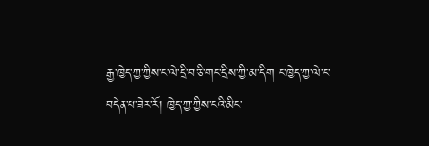རྒྱ་ཁྱེད་ཀྱ་ཀྱིས་ང་ལེ་དྲི་བ་ཅི་གང་དྲིས་ཀྱི་མ་དིག ང་ཁྱེད་ཀྱ་ལེ་ང་བདེན་པ་ཟེར་རོ། ཁྱེད་ཀྱ་ཀྱིས་ངའི་མིང་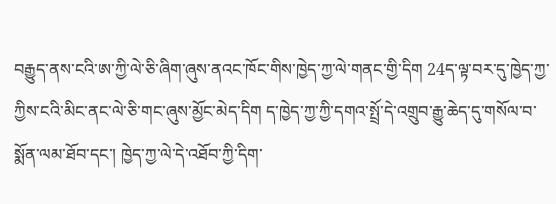བརྒྱུད་ནས་ངའི་ཨ་ཀྱི་ལེ་ཅི་ཞིག་ཞུས་ནའང་ཁོང་གིས་ཁྱེད་ཀྱ་ལེ་གནང་གྱི་དིག 24ད་ལྟ་བར་དུ་ཁྱེད་ཀྱ་ཀྱིས་ངའི་མིང་ནང་ལེ་ཅི་གང་ཞུས་མྱོང་མེད་དིག ད་ཁྱེད་ཀྱ་ཀྱི་དགའ་སྤྲོ་དེ་འགྲུབ་རྒྱུ་ཆེད་དུ་གསོལ་བ་སྨོན་ལམ་ཐོབ་དང་། ཁྱེད་ཀྱ་ལེ་དེ་འཐོབ་ཀྱི་དིག་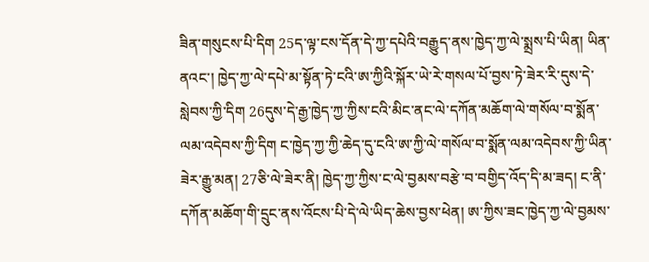ཟིན་གསུངས་པི་དིག 25ད་ལྟ་ངས་དོན་དེ་ཀྱ་དཔེའི་བརྒྱུད་ནས་ཁྱེད་ཀྱ་ལེ་སྨྲས་པི་ཡིན། ཡིན་ནའང་། ཁྱེད་ཀྱ་ལེ་དཔེ་མ་སྟོན་ཏེ་ངའི་ཨ་ཀྱིའི་སྐོར་ཡེ་རེ་གསལ་པོ་བྱས་ཏེ་ཟེར་རི་དུས་དེ་སླེབས་ཀྱི་དིག 26དུས་དེ་རྒྱ་ཁྱེད་ཀྱ་ཀྱིས་ངའི་མིང་ནང་ལེ་དཀོན་མཆོག་ལེ་གསོལ་བ་སྨོན་ལམ་འདེབས་ཀྱི་དིག ང་ཁྱེད་ཀྱ་ཀྱི་ཆེད་དུ་ངའི་ཨ་ཀྱི་ལེ་གསོལ་བ་སྨོན་ལམ་འདེབས་ཀྱི་ཡིན་ཟེར་རྒྱུ་མན། 27ཅི་ལེ་ཟེར་ནི། ཁྱེད་ཀྱ་ཀྱིས་ང་ལེ་བྱམས་བརྩེ་བ་བགྱིད་འོད་དི་མ་ཟད། ང་ནི་དཀོན་མཆོག་གི་དྲུང་ནས་འོངས་པི་དེ་ལེ་ཡིད་ཆེས་བྱས་ཕེན། ཨ་ཀྱིས་ཟང་ཁྱེད་ཀྱ་ལེ་བྱམས་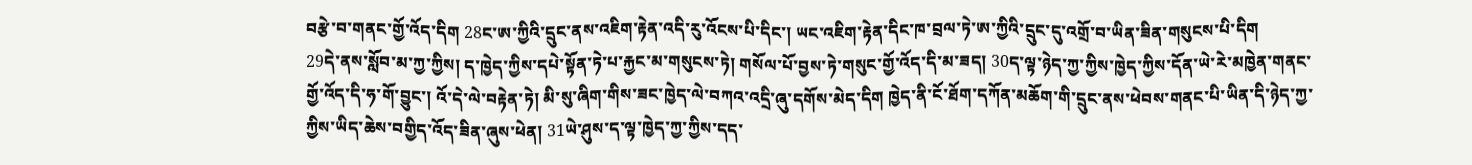བརྩེ་བ་གནང་གྱོ་འོད་དིག 28ང་ཨ་ཀྱིའི་དྲུང་ནས་འཇིག་རྟེན་འདི་རུ་འོངས་པི་དིང་། ཡང་འཇིག་རྟེན་དིང་ཁ་བྲལ་ཏེ་ཨ་ཀྱིའི་དྲུང་དུ་འགྲོ་བ་ཡིན་ཟིན་གསུངས་པི་དིག
29དེ་ནས་སློབ་མ་ཀྱ་ཀྱིས། ད་ཁྱེད་ཀྱིས་དཔེ་སྟོན་ཏེ་པ་རྐྱང་མ་གསུངས་ཏེ། གསོལ་པོ་བྱས་ཏེ་གསུང་གྱོ་འོད་དི་མ་ཟད། 30ད་ལྟ་ཉེད་ཀྱ་ཀྱིས་ཁྱེད་ཀྱིས་དོན་ཡེ་རེ་མཁྱེན་གནང་གྱོ་འོད་དི་ཧ་གོ་བྱུང་། འོ་དེ་ལེ་བརྟེན་ཏེ། མི་སུ་ཞིག་གིས་ཟང་ཁྱེད་ལེ་བཀའ་འདྲི་ཞུ་དགོས་མེད་དིག ཁྱེད་ནི་ངོ་ཐོག་དཀོན་མཆོག་གི་དྲུང་ནས་ཕེབས་གནང་པི་ཡིན་དི་ཉེད་ཀྱ་ཀྱིས་ཡིད་ཆེས་བགྱིད་འོད་ཟིན་ཞུས་ཕེན། 31ཡེ་ཤུས་ད་ལྟ་ཁྱེད་ཀྱ་ཀྱིས་དད་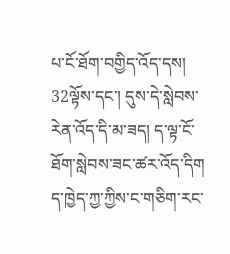པ་ངོ་ཐོག་བགྱིད་འོད་དས། 32ལྟོས་དང་། དུས་དེ་སླེབས་རེན་འོད་དི་མ་ཟད། ད་ལྟ་ངོ་ཐོག་སླེབས་ཟང་ཚར་འོད་དིག ད་ཁྱེད་ཀྱ་ཀྱིས་ང་གཅིག་རང་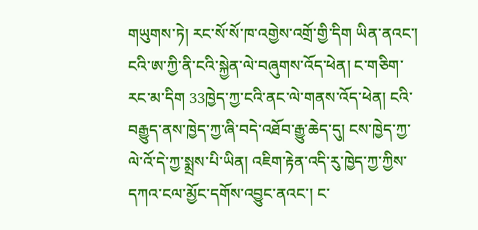གཡུགས་ཏེ། རང་སོ་སོ་ཁ་འགྱེས་འགྲོ་གྱི་དིག ཡིན་ནའང་། ངའི་ཨ་ཀྱི་ནི་ངའི་སྐྱེན་ལེ་བཞུགས་འོད་ཕེན། ང་གཅིག་རང་མ་དིག 33ཁྱེད་ཀྱ་ངའི་ནང་ལེ་གནས་འོད་ཕེན། ངའི་བརྒྱུད་ནས་ཁྱེད་ཀྱ་ཞི་བདེ་འཐོབ་རྒྱུ་ཆེད་དུ། ངས་ཁྱེད་ཀྱ་ལེ་འོ་དེ་ཀྱ་སྨྲས་པི་ཡིན། འཇིག་རྟེན་འདི་རུ་ཁྱེད་ཀྱ་ཀྱིས་དཀའ་ངལ་མྱོང་དགོས་འབྱུང་ནའང་། ང་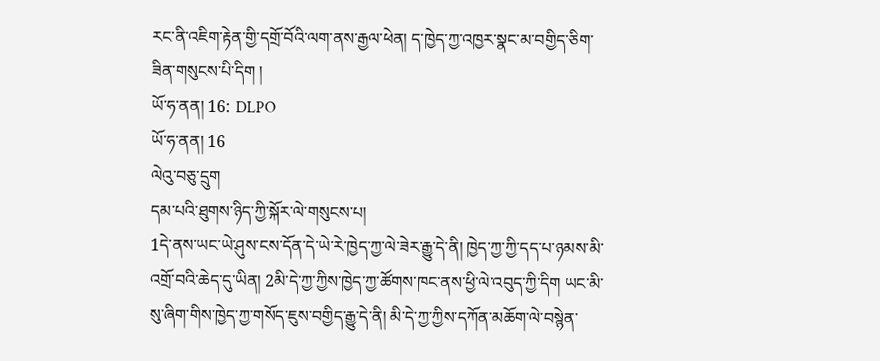རང་ནི་འཇིག་རྟེན་གྱི་དགྲོ་བོའི་ལག་ནས་རྒྱལ་ཕེན། ད་ཁྱེད་ཀྱ་འཁྱར་སྣང་མ་བགྱིད་ཅིག་ཟིན་གསུངས་པི་དིག །
ཡོ་ཧ་ནན། 16: DLPO
ཡོ་ཧ་ནན། 16
ལེའུ་བཅུ་དྲུག
དམ་པའི་ཐུགས་ཉིད་ཀྱི་སྐོར་ལེ་གསུངས་པ།
1དེ་ནས་ཡང་ཡེ་ཤུས་ངས་དོན་དེ་ཡེ་རེ་ཁྱེད་ཀྱ་ལེ་ཟེར་རྒྱུ་དེ་ནི། ཁྱེད་ཀྱ་ཀྱི་དད་པ་ཉམས་མི་འགྲོ་བའི་ཆེད་དུ་ཡིན། 2མི་དེ་ཀྱ་ཀྱིས་ཁྱེད་ཀྱ་ཚོགས་ཁང་ནས་ཕྱི་ལེ་འབུད་ཀྱི་དིག ཡང་མི་སུ་ཞིག་གིས་ཁྱེད་ཀྱ་གསོད་ཇུས་བགྱིད་རྒྱུ་དེ་ནི། མི་དེ་ཀྱ་ཀྱིས་དཀོན་མཆོག་ལེ་བསྙེན་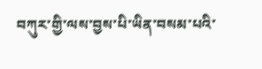བཀུར་གྱི་ལས་བྱས་པི་ཡིན་བསམ་པའི་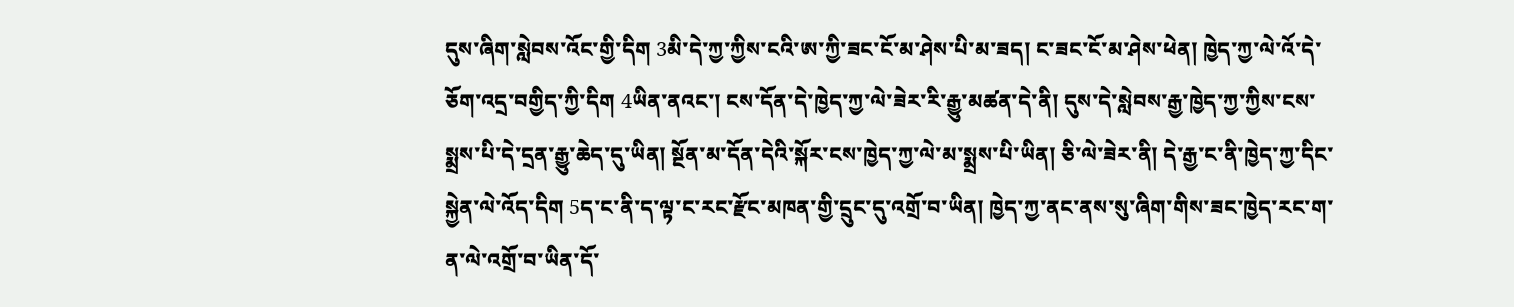དུས་ཞིག་སླེབས་འོང་གྱི་དིག 3མི་དེ་ཀྱ་ཀྱིས་ངའི་ཨ་ཀྱི་ཟང་ངོ་མ་ཤེས་པི་མ་ཟད། ང་ཟང་ངོ་མ་ཤེས་ཕེན། ཁྱེད་ཀྱ་ལེ་འོ་དེ་ཅོག་འདྲ་བགྱིད་ཀྱི་དིག 4ཡིན་ནའང་། ངས་དོན་དེ་ཁྱེད་ཀྱ་ལེ་ཟེར་རི་རྒྱུ་མཚན་དེ་ནི། དུས་དེ་སླེབས་རྒྱ་ཁྱེད་ཀྱ་ཀྱིས་ངས་སྨྲས་པི་དེ་དྲན་རྒྱུ་ཆེད་དུ་ཡིན། སྔོན་མ་དོན་དེའི་སྐོར་ངས་ཁྱེད་ཀྱ་ལེ་མ་སྨྲས་པི་ཡིན། ཅི་ལེ་ཟེར་ནི། དེ་རྒྱ་ང་ནི་ཁྱེད་ཀྱ་དིང་སྐྱེན་ལེ་འོད་དིག 5ད་ང་ནི་ད་ལྟ་ང་རང་རྫོང་མཁན་གྱི་དྲུང་དུ་འགྲོ་བ་ཡིན། ཁྱེད་ཀྱ་ནང་ནས་སུ་ཞིག་གིས་ཟང་ཁྱེད་རང་ག་ན་ལེ་འགྲོ་བ་ཡིན་དོ་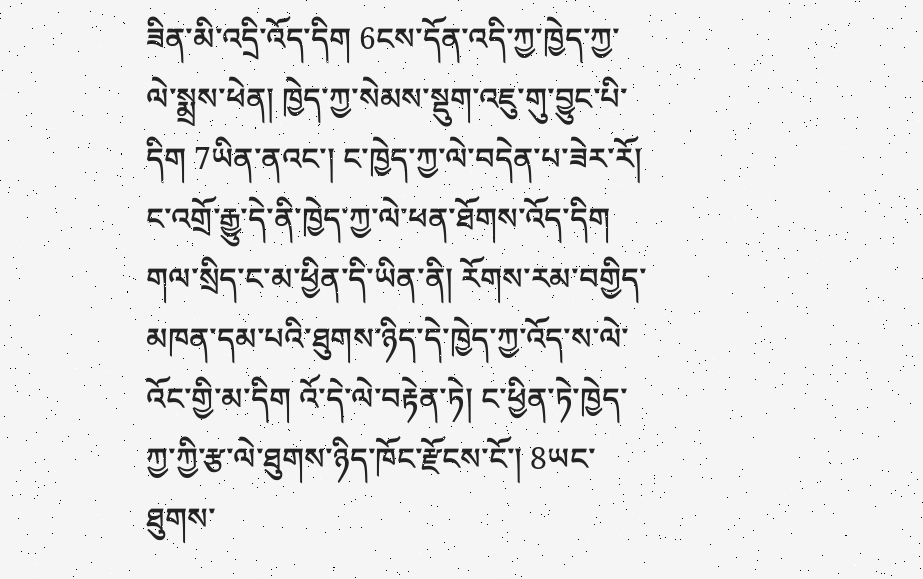ཟིན་མི་འདྲི་འོད་དིག 6ངས་དོན་འདི་ཀྱ་ཁྱེད་ཀྱ་ལེ་སྨྲས་ཕེན། ཁྱེད་ཀྱ་སེམས་སྡུག་འཇུ་གུ་བྱུང་པི་དིག 7ཡིན་ནའང་། ང་ཁྱེད་ཀྱ་ལེ་བདེན་པ་ཟེར་རོ། ང་འགྲོ་རྒྱུ་དེ་ནི་ཁྱེད་ཀྱ་ལེ་ཕན་ཐོགས་འོད་དིག གལ་སྲིད་ང་མ་ཕྱིན་དི་ཡིན་ནི། རོགས་རམ་བགྱིད་མཁན་དམ་པའི་ཐུགས་ཉིད་དེ་ཁྱེད་ཀྱ་འོད་ས་ལེ་འོང་གྱི་མ་དིག འོ་དེ་ལེ་བརྟེན་ཏེ། ང་ཕྱིན་ཏེ་ཁྱེད་ཀྱ་ཀྱི་རྩ་ལེ་ཐུགས་ཉིད་ཁོང་རྫོངས་ངོ་། 8ཡང་ཐུགས་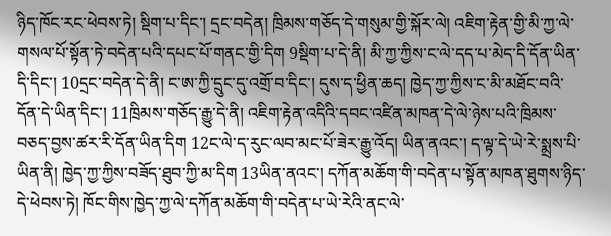ཉིད་ཁོང་རང་ཕེབས་ཏེ། སྡིག་པ་དིང་། དྲང་བདེན། ཁྲིམས་གཅོད་དེ་གསུམ་གྱི་སྐོར་ལེ། འཇིག་རྟེན་གྱི་མི་ཀྱ་ལེ་གསལ་པོ་སྟོན་ཏེ་བདེན་པའི་དཔང་པོ་གནང་གྱི་དིག 9སྡིག་པ་དེ་ནི། མི་ཀྱ་ཀྱིས་ང་ལེ་དད་པ་མེད་དི་དོན་ཡིན་དི་དིང་། 10དྲང་བདེན་དེ་ནི། ང་ཨ་ཀྱི་དྲུང་དུ་འགྲོ་བ་དིང་། དུས་ད་ཕྱིན་ཆད། ཁྱེད་ཀྱ་ཀྱིས་ང་མི་མཐོང་བའི་དོན་དེ་ཡིན་དིང་། 11ཁྲིམས་གཅོད་རྒྱུ་དེ་ནི། འཇིག་རྟེན་འདིའི་དབང་འཛིན་མཁན་དེ་ལེ་ཉེས་པའི་ཁྲིམས་བཅད་བྱས་ཚར་རི་དོན་ཡིན་དིག 12ང་ལེ་ད་རུང་ལབ་མང་པོ་ཟེར་རྒྱུ་འོད། ཡིན་ནའང་། ད་ལྟ་དེ་ཡེ་རེ་སྨྲས་པི་ཡིན་ནི། ཁྱེད་ཀྱ་ཀྱིས་བཟོད་ཐུབ་ཀྱི་མ་དིག 13ཡིན་ནའང་། དཀོན་མཆོག་གི་བདེན་པ་སྟོན་མཁན་ཐུགས་ཉིད་དེ་ཕེབས་ཏེ། ཁོང་གིས་ཁྱེད་ཀྱ་ལེ་དཀོན་མཆོག་གི་བདེན་པ་ཡེ་རེའི་ནང་ལེ་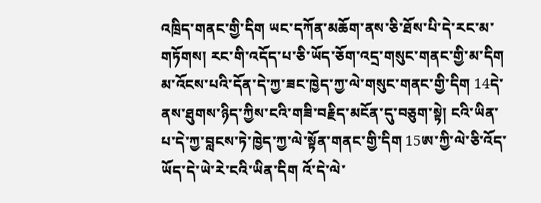འཁྲིད་གནང་གྱི་དིག ཡང་དཀོན་མཆོག་ནས་ཅི་ཐོས་པི་དེ་རང་མ་གཏོགས། རང་གི་འདོད་པ་ཅི་ཡོད་ཅོག་འདྲ་གསུང་གནང་གྱི་མ་དིག མ་འོངས་པའི་དོན་དེ་ཀྱ་ཟང་ཁྱེད་ཀྱ་ལེ་གསུང་གནང་གྱི་དིག 14དེ་ནས་ཐུགས་ཉིད་ཀྱིས་ངའི་གཟི་བརྗིད་མངོན་དུ་བཅུག་སྟེ། ངའི་ཡིན་པ་དེ་ཀྱ་བླངས་ཏེ་ཁྱེད་ཀྱ་ལེ་སྟོན་གནང་གྱི་དིག 15ཨ་ཀྱི་ལེ་ཅི་འོད་ཡོད་དེ་ཡེ་རེ་ངའི་ཡིན་དིག འོ་དེ་ལེ་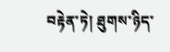བརྟེན་ཏེ། ཐུགས་ཉིད་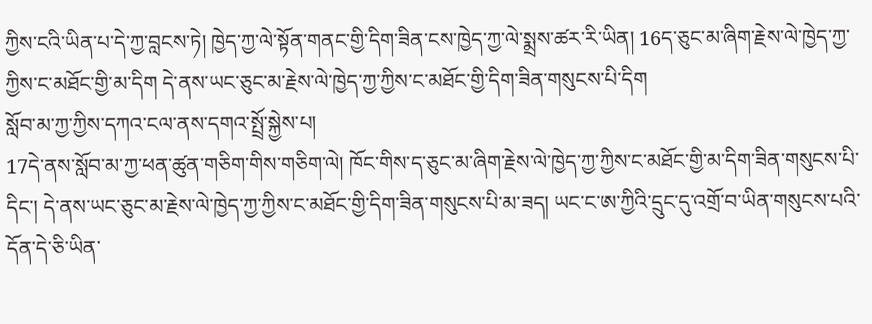ཀྱིས་ངའི་ཡིན་པ་དེ་ཀྱ་བླངས་ཏེ། ཁྱེད་ཀྱ་ལེ་སྟོན་གནང་གྱི་དིག་ཟིན་ངས་ཁྱེད་ཀྱ་ལེ་སྨྲས་ཚར་རི་ཡིན། 16ད་ཅུང་མ་ཞིག་རྗེས་ལེ་ཁྱེད་ཀྱ་ཀྱིས་ང་མཐོང་གྱི་མ་དིག དེ་ནས་ཡང་ཅུང་མ་རྗེས་ལེ་ཁྱེད་ཀྱ་ཀྱིས་ང་མཐོང་གྱི་དིག་ཟིན་གསུངས་པི་དིག
སློབ་མ་ཀྱ་ཀྱིས་དཀའ་ངལ་ནས་དགའ་སྤྲོ་སྐྱེས་པ།
17དེ་ནས་སློབ་མ་ཀྱ་ཕན་ཚུན་གཅིག་གིས་གཅིག་ལེ། ཁོང་གིས་ད་ཅུང་མ་ཞིག་རྗེས་ལེ་ཁྱེད་ཀྱ་ཀྱིས་ང་མཐོང་གྱི་མ་དིག་ཟིན་གསུངས་པི་དིང་། དེ་ནས་ཡང་ཅུང་མ་རྗེས་ལེ་ཁྱེད་ཀྱ་ཀྱིས་ང་མཐོང་གྱི་དིག་ཟིན་གསུངས་པི་མ་ཟད། ཡང་ང་ཨ་ཀྱིའི་དྲུང་དུ་འགྲོ་བ་ཡིན་གསུངས་པའི་དོན་དེ་ཅི་ཡིན་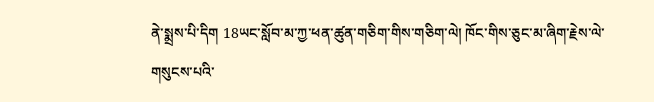ནེ་སྨྲས་པི་དིག 18ཡང་སློབ་མ་ཀྱ་ཕན་ཚུན་གཅིག་གིས་གཅིག་ལེ། ཁོང་གིས་ཅུང་མ་ཞིག་རྗེས་ལེ་གསུངས་པའི་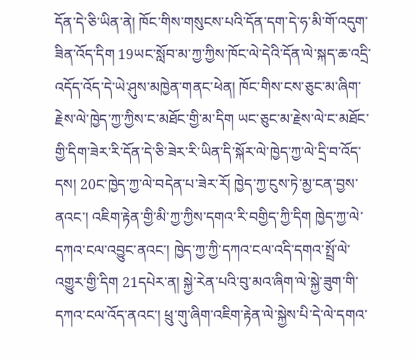དོན་དེ་ཅི་ཡིན་ནེ། ཁོང་གིས་གསུངས་པའི་དོན་དག་དེ་ཧ་མི་གོ་འདུག་ཟིན་འོད་དིག 19ཡང་སློབ་མ་ཀྱ་ཀྱིས་ཁོང་ལེ་དེའི་དོན་ལེ་སྐད་ཆ་འདྲི་འདོད་འོད་དེ་ཡེ་ཤུས་མཁྱེན་གནང་ཕེན། ཁོང་གིས་ངས་ཅུང་མ་ཞིག་རྗེས་ལེ་ཁྱེད་ཀྱ་ཀྱིས་ང་མཐོང་གྱི་མ་དིག ཡང་ཅུང་མ་རྗེས་ལེ་ང་མཐོང་གྱི་དིག་ཟེར་རི་དོན་དེ་ཅི་ཟེར་རི་ཡིན་དི་སྐོར་ལེ་ཁྱེད་ཀྱ་ལེ་དྲི་བ་འོད་དས། 20ང་ཁྱེད་ཀྱ་ལེ་བདེན་པ་ཟེར་རོ། ཁྱེད་ཀྱ་ངུས་ཏེ་མྱ་ངན་བྱས་ནའང་། འཇིག་རྟེན་གྱི་མི་ཀྱ་ཀྱིས་དགའ་རི་བགྱིད་ཀྱི་དིག ཁྱེད་ཀྱ་ལེ་དཀའ་ངལ་འབྱུང་ནའང་། ཁྱེད་ཀྱ་ཀྱི་དཀའ་ངལ་འདི་དགའ་སྤྲོ་ལེ་འགྱུར་གྱི་དིག 21དཔེར་ན། སྐྱེ་རེན་པའི་བུ་མའ་ཞིག་ལེ་སྐྱེ་ཟུག་གི་དཀའ་ངལ་འོད་ནའང་། ཕྲུ་གུ་ཞིག་འཇིག་རྟེན་ལེ་སྐྱེས་པི་དེ་ལེ་དགའ་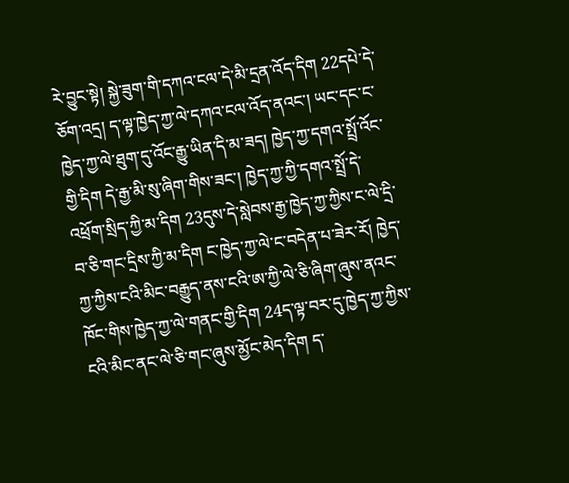རེ་བྱུང་སྟེ། སྐྱེ་ཟུག་གི་དཀའ་ངལ་དེ་མི་དྲན་འོད་དིག 22དཔེ་དེ་ཅོག་འདྲ། ད་ལྟ་ཁྱེད་ཀྱ་ལེ་དཀའ་ངལ་འོད་ནའང་། ཡང་དང་ང་ཁྱེད་ཀྱ་ལེ་ཐུག་དུ་འོང་རྒྱུ་ཡིན་དི་མ་ཟད། ཁྱེད་ཀྱ་དགའ་སྤྲོ་འོང་གྱི་དིག དེ་རྒྱ་མི་སུ་ཞིག་གིས་ཟང་། ཁྱེད་ཀྱ་ཀྱི་དགའ་སྤྲོ་དེ་འཕྲོག་སྲིད་ཀྱི་མ་དིག 23དུས་དེ་སླེབས་རྒྱ་ཁྱེད་ཀྱ་ཀྱིས་ང་ལེ་དྲི་བ་ཅི་གང་དྲིས་ཀྱི་མ་དིག ང་ཁྱེད་ཀྱ་ལེ་ང་བདེན་པ་ཟེར་རོ། ཁྱེད་ཀྱ་ཀྱིས་ངའི་མིང་བརྒྱུད་ནས་ངའི་ཨ་ཀྱི་ལེ་ཅི་ཞིག་ཞུས་ནའང་ཁོང་གིས་ཁྱེད་ཀྱ་ལེ་གནང་གྱི་དིག 24ད་ལྟ་བར་དུ་ཁྱེད་ཀྱ་ཀྱིས་ངའི་མིང་ནང་ལེ་ཅི་གང་ཞུས་མྱོང་མེད་དིག ད་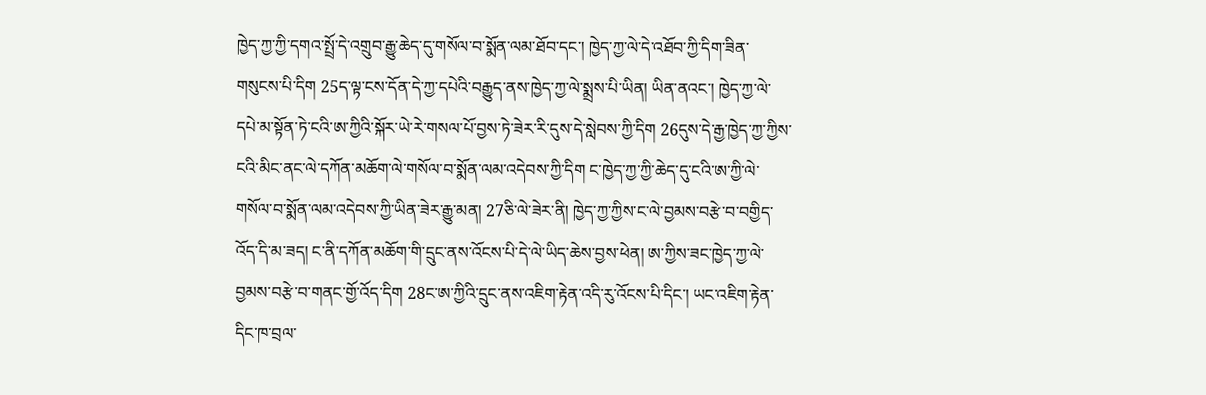ཁྱེད་ཀྱ་ཀྱི་དགའ་སྤྲོ་དེ་འགྲུབ་རྒྱུ་ཆེད་དུ་གསོལ་བ་སྨོན་ལམ་ཐོབ་དང་། ཁྱེད་ཀྱ་ལེ་དེ་འཐོབ་ཀྱི་དིག་ཟིན་གསུངས་པི་དིག 25ད་ལྟ་ངས་དོན་དེ་ཀྱ་དཔེའི་བརྒྱུད་ནས་ཁྱེད་ཀྱ་ལེ་སྨྲས་པི་ཡིན། ཡིན་ནའང་། ཁྱེད་ཀྱ་ལེ་དཔེ་མ་སྟོན་ཏེ་ངའི་ཨ་ཀྱིའི་སྐོར་ཡེ་རེ་གསལ་པོ་བྱས་ཏེ་ཟེར་རི་དུས་དེ་སླེབས་ཀྱི་དིག 26དུས་དེ་རྒྱ་ཁྱེད་ཀྱ་ཀྱིས་ངའི་མིང་ནང་ལེ་དཀོན་མཆོག་ལེ་གསོལ་བ་སྨོན་ལམ་འདེབས་ཀྱི་དིག ང་ཁྱེད་ཀྱ་ཀྱི་ཆེད་དུ་ངའི་ཨ་ཀྱི་ལེ་གསོལ་བ་སྨོན་ལམ་འདེབས་ཀྱི་ཡིན་ཟེར་རྒྱུ་མན། 27ཅི་ལེ་ཟེར་ནི། ཁྱེད་ཀྱ་ཀྱིས་ང་ལེ་བྱམས་བརྩེ་བ་བགྱིད་འོད་དི་མ་ཟད། ང་ནི་དཀོན་མཆོག་གི་དྲུང་ནས་འོངས་པི་དེ་ལེ་ཡིད་ཆེས་བྱས་ཕེན། ཨ་ཀྱིས་ཟང་ཁྱེད་ཀྱ་ལེ་བྱམས་བརྩེ་བ་གནང་གྱོ་འོད་དིག 28ང་ཨ་ཀྱིའི་དྲུང་ནས་འཇིག་རྟེན་འདི་རུ་འོངས་པི་དིང་། ཡང་འཇིག་རྟེན་དིང་ཁ་བྲལ་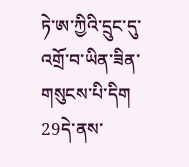ཏེ་ཨ་ཀྱིའི་དྲུང་དུ་འགྲོ་བ་ཡིན་ཟིན་གསུངས་པི་དིག
29དེ་ནས་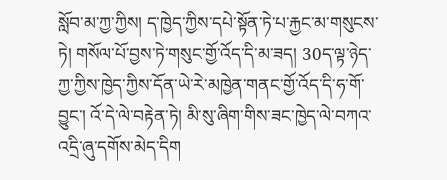སློབ་མ་ཀྱ་ཀྱིས། ད་ཁྱེད་ཀྱིས་དཔེ་སྟོན་ཏེ་པ་རྐྱང་མ་གསུངས་ཏེ། གསོལ་པོ་བྱས་ཏེ་གསུང་གྱོ་འོད་དི་མ་ཟད། 30ད་ལྟ་ཉེད་ཀྱ་ཀྱིས་ཁྱེད་ཀྱིས་དོན་ཡེ་རེ་མཁྱེན་གནང་གྱོ་འོད་དི་ཧ་གོ་བྱུང་། འོ་དེ་ལེ་བརྟེན་ཏེ། མི་སུ་ཞིག་གིས་ཟང་ཁྱེད་ལེ་བཀའ་འདྲི་ཞུ་དགོས་མེད་དིག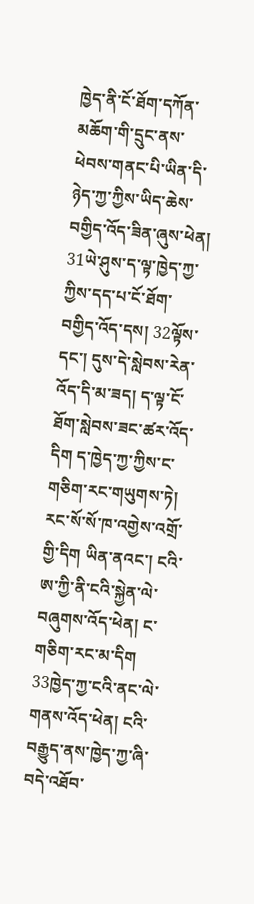ཁྱེད་ནི་ངོ་ཐོག་དཀོན་མཆོག་གི་དྲུང་ནས་ཕེབས་གནང་པི་ཡིན་དི་ཉེད་ཀྱ་ཀྱིས་ཡིད་ཆེས་བགྱིད་འོད་ཟིན་ཞུས་ཕེན། 31ཡེ་ཤུས་ད་ལྟ་ཁྱེད་ཀྱ་ཀྱིས་དད་པ་ངོ་ཐོག་བགྱིད་འོད་དས། 32ལྟོས་དང་། དུས་དེ་སླེབས་རེན་འོད་དི་མ་ཟད། ད་ལྟ་ངོ་ཐོག་སླེབས་ཟང་ཚར་འོད་དིག ད་ཁྱེད་ཀྱ་ཀྱིས་ང་གཅིག་རང་གཡུགས་ཏེ། རང་སོ་སོ་ཁ་འགྱེས་འགྲོ་གྱི་དིག ཡིན་ནའང་། ངའི་ཨ་ཀྱི་ནི་ངའི་སྐྱེན་ལེ་བཞུགས་འོད་ཕེན། ང་གཅིག་རང་མ་དིག 33ཁྱེད་ཀྱ་ངའི་ནང་ལེ་གནས་འོད་ཕེན། ངའི་བརྒྱུད་ནས་ཁྱེད་ཀྱ་ཞི་བདེ་འཐོབ་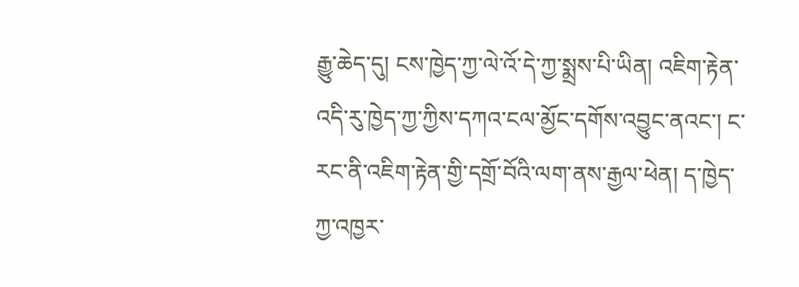རྒྱུ་ཆེད་དུ། ངས་ཁྱེད་ཀྱ་ལེ་འོ་དེ་ཀྱ་སྨྲས་པི་ཡིན། འཇིག་རྟེན་འདི་རུ་ཁྱེད་ཀྱ་ཀྱིས་དཀའ་ངལ་མྱོང་དགོས་འབྱུང་ནའང་། ང་རང་ནི་འཇིག་རྟེན་གྱི་དགྲོ་བོའི་ལག་ནས་རྒྱལ་ཕེན། ད་ཁྱེད་ཀྱ་འཁྱར་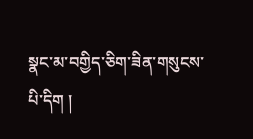སྣང་མ་བགྱིད་ཅིག་ཟིན་གསུངས་པི་དིག །